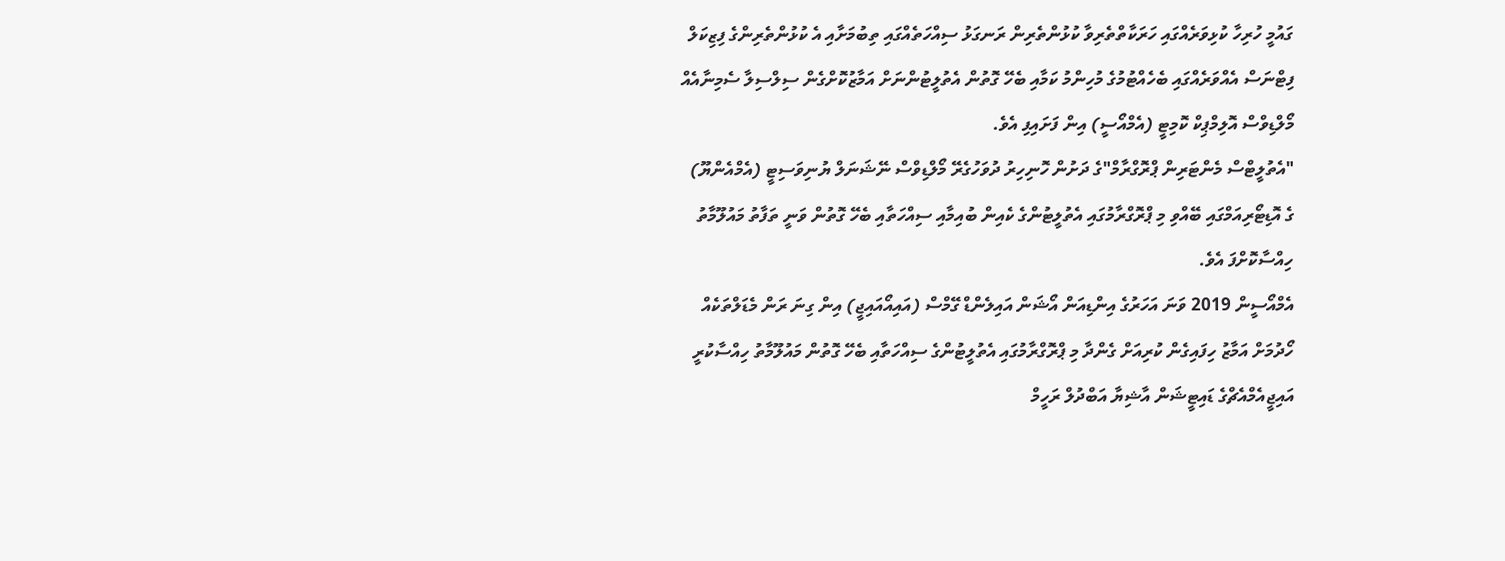ގައުމީ ހުރިހާ ކުޅިވަރެއްގައި ހަރަކާތްތެރިވާ ކުޅުންތެރިން ރަނގަޅު ސިއްހަތެއްގައި ތިބުމަށާއި އެ ކުޅުންތެރިންގެ ފިޒިކަލް ފިޓްނަސް އެއްވަރެއްގައި ބެހެއްޓުމުގެ މުހިންމު ކަމާއި ބެހޭ ގޮތުން އެތުލީޓުންނަށް އަމާޒުކޮށްގެން ސިލްސިލާ ސެމިނާއެއް މޯލްޑިވްސް އޮލިމްޕިކް ކޮމިޓީ (އެމްއޯސީ) އިން ފަށައިފި އެވެ.
"އެތުލީޓްސް މެންޓަރިން ޕްރޮގްރާމް"ގެ ދަށުން ހޮނިހިރު ދުވަހުގެރޭ މޯލްޑިވްސް ނޭޝަނަލް ޔުނިވަސިޓީ (އެމްއެންޔޫ) ގެ އޮޑިޓޯރިއަމްގައި ބޭއްވި މި ޕްރޮގްރާމުގައި އެތުލީޓުންގެ ކެއިން ބުއިމާއި ސިއްހަތާއި ބެހޭ ގޮތުން ވަނީ ތަފާތު މައުލޫމާތު ހިއްސާކޮށްފަ އެވެ.
އެމްއޯސީން 2019 ވަނަ އަހަރުގެ އިންޑިއަން އޯޝަން އައިލެންޑް ގޭމްސް (އައިއޯއައިޖީ) އިން ގިނަ ރަން މެޑަލްތަކެއް ހޯދުމަށް އަމާޒު ހިފައިގެން ކުރިއަށް ގެންދާ މި ޕްރޮގްރާމުގައި އެތުލީޓުންގެ ސިއްހަތާއި ބެހޭ ގޮތުން މައުލޫމާތު ހިއްސާކުރީ އައިޖީއެމްއެޗްގެ ޑައިޓީޝަން އާޝިޔާ އަބްދުލް ރަހީމް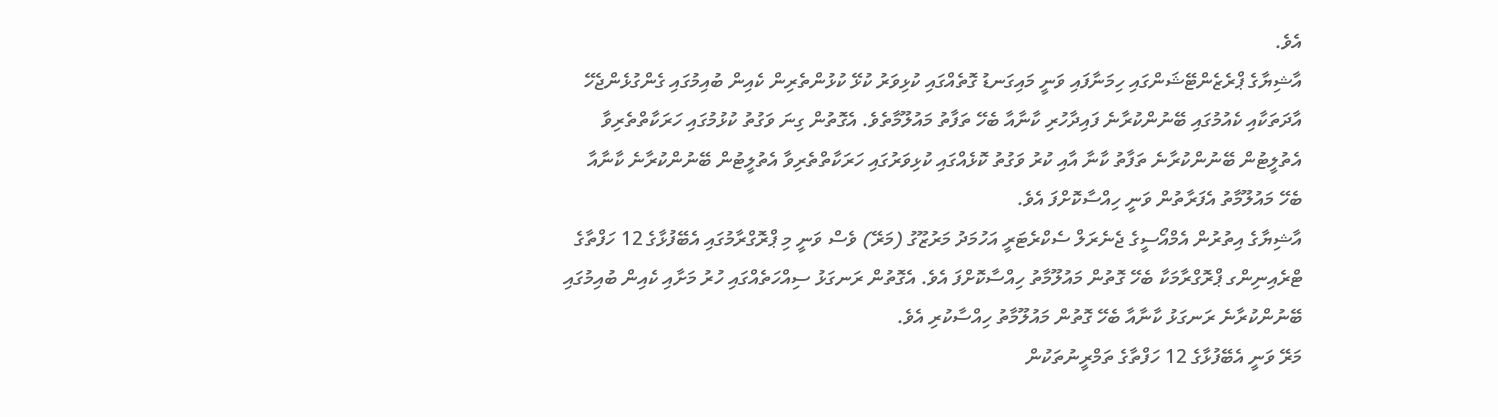އެވެ.
އާޝިޔާގެ ޕްރެޒެންޓޭޝަންގައި ހިމަނާފައި ވަނީ މައިގަނޑު ގޮތެއްގައި ކުޅިވަރު ކުޅޭ ކުޅުންތެރިން ކެއިން ބުއިމުގައި ގެންގުޅެންޖެހޭ އާދަތަކާއި ކެއުމުގައި ބޭނުންކުރާނެ ފައިދާހުރި ކާނާއާ ބެހޭ ތަފާތު މައުލޫމާތެވެ. އެގޮތުން ގިނަ ވަގުތު ކުޅުމުގައި ހަރަކާތްތެރިވާ އެތުލީޓުން ބޭނުންކުރާނެ ތަފާތު ކާނާ އާއި ކުރު ވަގުތު ކޮޅެއްގައި ކުޅިވަރުގައި ހަރަކާތްތެރިވާ އެތުލީޓުން ބޭނުންކުރާނެ ކާނާއާ ބެހޭ މައުލޫމާތު އެފަރާތުން ވަނީ ހިއްސާކޮށްފަ އެވެ.
އާޝިޔާގެ އިތުރުން އެމްއޯސީގެ ޖެނެރަލް ސެކްރެޓަރީ އަހުމަދު މަރުޒޫގު (މަރޭ) ވެސް ވަނީ މި ޕްރޮގްރާމުގައި އެބޭފުޅާގެ 12 ހަފްތާގެ ޓްރެއިނިންގ ޕްރޮގްރާމަކާ ބެހޭ ގޮތުން މައުލޫމާތު ހިއްސާކޮށްފަ އެވެ. އެގޮތުން ރަނގަޅު ސިއްހަތެއްގައި ހުރު މަށާއި ކެއިން ބުއިމުގައި ބޭނުންކުރާނެ ރަނގަޅު ކާނާއާ ބެހޭ ގޮތުން މައުލޫމާތު ހިއްސާކުރި އެވެ.
މަރޭ ވަނީ އެބޭފުޅާގެ 12 ހަފްތާގެ ތަމްރީނުތަކުން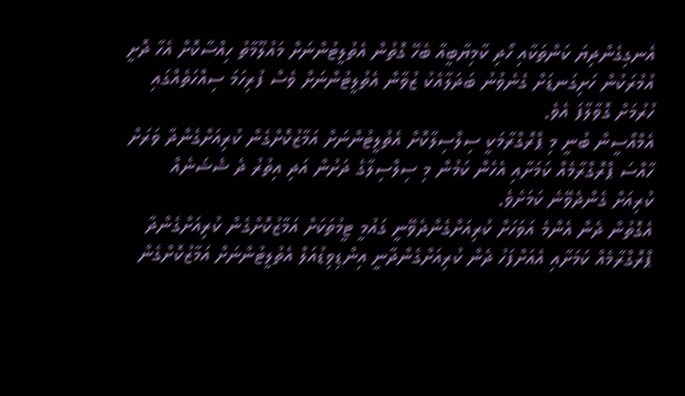އެނގިގެންދިޔަ ކަންތަކާއި ހޯދި ކާމިޔާބީއާ ބެހޭ ގޮތުން އެތުލީޓުންނަށް މައުލޫމާތު ހިއްސާކޮށް އެހާ ދޮށީ އުމުރަކުން ހަށިގަނޑަށް ގެނެވުނު ބަދަލާއެކު ޒުވާން އެތުލީޓުންނަށް ވެސް ފުރިހަމަ ސިއްހަތެއްގައި ހުރުމަށް ގޮވާލާފަ އެވެ.
އެމްއޯސީން ބުނީ މި ޕްރޮގްރާމަކީ ސިލްސިލާކޮށް އެތުލީޓުންނަށް އަމާޒުކޮށްގެން ކުރިއަށްގެންދާ ވަރަށް ހާއްސަ ޕްރޮގްރާމެއް ކަމަށާއި އެހެން ކަމުން މި ސިލްސިލާގެ ދަށުން އަދި އިތުރު ދެ ޝެޝަނެއް ކުރިއަށް ގެންދެވޭނެ ކަމަށެވެ.
އެގޮތުން ދެން އެންމެ އަވަހަށް ކުރިއަށްގެންދެވޭނީ ގައުމީ ޓީމުތަކަށް އަމާޒުކޮށްގެން ކުރިއަށްގެންދާ ޕްރޮގްރާމެއް ކަމަށާއި އެއަށްފަހު ދެން ކުރިއަށްގެންދާނީ އިންޑިވިޑުއަލް އެތުލީޓުންނަށް އަމާޒުކޮށްގެން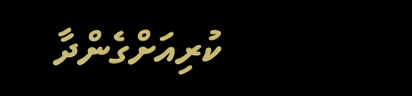ކުރިއަށްގެންދާ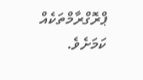ޕްރޮގްރާމްތަކެއް ކަމަށެވެ.